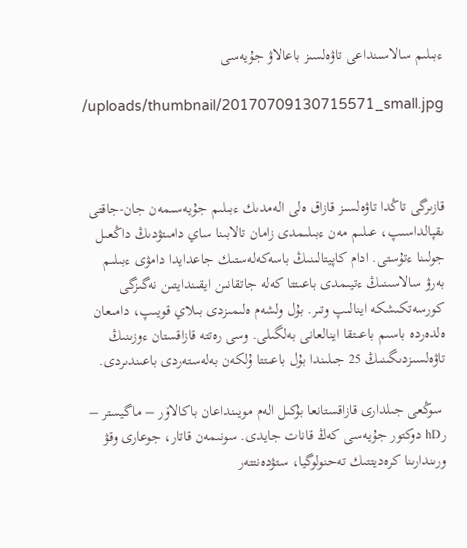ءبىلىم سالاسىنداعى تاۋەلسىز باعالاۋ جۇيەسى

/uploads/thumbnail/20170709130715571_small.jpg



قازىرگى تاڭدا تاۋەلسىز قازاق ەلى الەمدىك ءبىلىم جۇيەسىمەن جان-جاقتى ىقپالداسىپ، عىلىم مەن ءبىلىمدى زامان تالابىنا ساي دامىتۋدىڭ داڭعىل جولىنا ءتۇستى. ادام كاپيتالىنىڭ باسەكەلەستىك جاعدايدا دامۋى ءبىلىم بەرۋ سالاسىنىڭ ءتيىمدى باعىتتا كەلە جاتقانىن ايقىندايتىن نەگىزگى كورسەتكىشكە اينالىپ وتىر. بۇل ولشەم ەلىمىزدى بىلاي قويىپ، دامىعان ەلدەردە باسىم باعىتقا اينالعانى بەلگىلى. وسى رەتتە قازاقستان ءوزىنىڭ تاۋەلسىزدىگىنىڭ 25 جىلىندا بۇل باعىتتا ۇلكەن بەلەستەردى باعىندىردى.

 سوڭعى جىلدارى قازاقستانعا بۇكىل الەم مويىنداعان باكالاۆر – ماگيستر – رhD دوكتور جۇيەسى كەڭ قانات جايدى. سونىمەن قاتار، جوعارى وقۋ ورىندارىنا كرەديتتىك تەحنولوگيا، ستۋدەنتتەر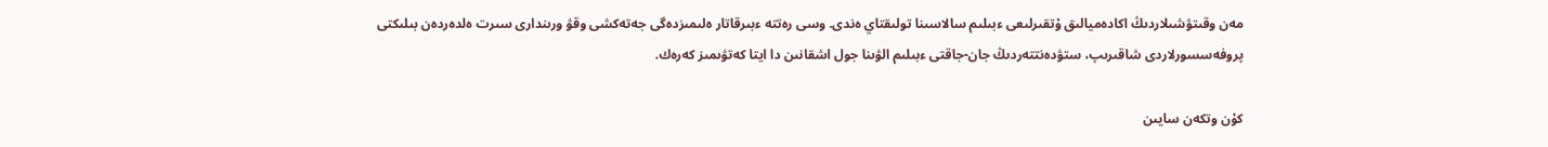مەن وقىتۋشىلاردىڭ اكادەميالىق ۇتقىرلىعى ءبىلىم سالاسىنا تولىقتاي ەندى. وسى رەتتە ءبىرقاتار ەلىمىزدەگى جەتەكشى وقۋ ورىندارى سىرت ەلدەردەن بىلىكتى پروفەسسورلاردى شاقىرىپ، ستۋدەنتتەردىڭ جان-جاقتى ءبىلىم الۋىنا جول اشقانىن دا ايتا كەتۋىمىز كەرەك.

كۇن وتكەن سايىن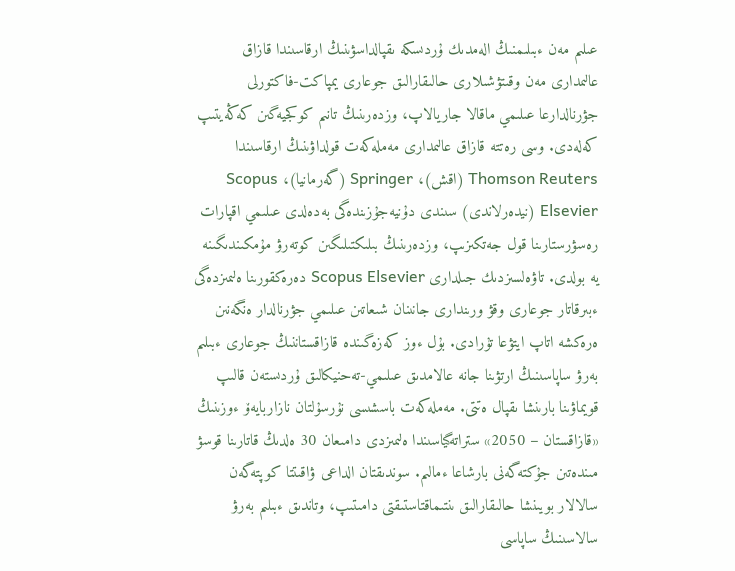عىلىم مەن ءبىلىمنىڭ الەمدىك ۇردىسكە ىقپالداسۋىنىڭ ارقاسىندا قازاق عالىمدارى مەن وقىتۋشىلارى حالىقارالىق جوعارى يمپاكت-فاكتورلى جۋرنالدارعا عىلىمي ماقالا جاريالاپ، وزدەرىنىڭ تانىم كوكجيەگىن كەڭەيتىپ كەلەدى. وسى رەتتە قازاق عالىمدارى مەملەكەت قولداۋىنىڭ ارقاسىندا Thomson Reuters (اقش)، Springer (گەرمانيا)، Scopus Elsevier (نيدەرلاندى) سىندى دۇنيەجۇزىندەگى بەدەلدى عىلىمي اقپارات رەسۋرستارىنا قول جەتكىزىپ، وزدەرىنىڭ بىلىكتىلىگىن كوتەرۋ مۇمكىندىگىنە يە بولدى. تاۋەلسىزدىك جىلدارى Scopus Elsevier دەرەكقورىنا ەلىمىزدەگى ءبىرقاتار جوعارى وقۋ ورىندارى جانىنان شىعاتىن عىلىمي جۋرنالدار ەنگەنىن ەرەكشە اتاپ ايتۋعا تۇرادى. بۇل ءوز كەزەگىندە قازاقستاننىڭ جوعارى ءبىلىم بەرۋ ساپاسىنىڭ ارتۋىنا جانە عالامدىق عىلىمي-تەحنيكالىق ۇردىستەن قالىپ قويماۋىنا بارىنشا ىقپال ەتتى. مەملەكەت باسشىسى نۇرسۇلتان نازاربايەۆ ءوزىنىڭ «قازاقستان – 2050» ستراتەگياسىندا ەلىمىزدى دامىعان 30 ەلدىڭ قاتارىنا قوسۋ مىندەتىن جۇكتەگەنى بارشاعا ءمالىم. سوندىقتان الداعى ۋاقىتتا كوپتەگەن سالالار بويىنشا حالىقارالىق ىنتىماقتاستىقتى دامىتىپ، وتاندىق ءبىلىم بەرۋ سالاسىنىڭ ساپاسى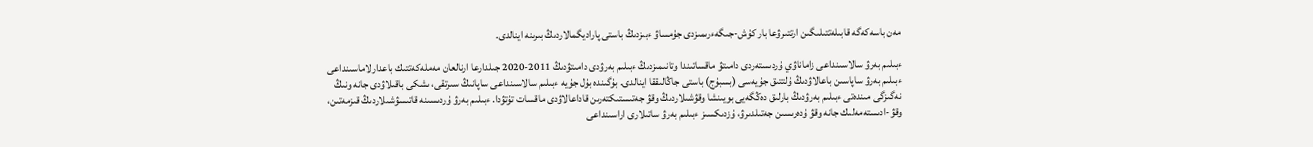مەن باسەكەگە قابىلەتتىلىگىن ارتتىرۋعا بار كۇش-جىگەءرىمىزدى جۇمساۋ ءبىزدىڭ باستى پاراديگمالاردىڭ بىرىنە اينالدى.

ءبىلىم بەرۋ سالاسىنداعى زاماناۋي ۇردىستەردى دامىتۋ ماقساتىندا وتانىمىزدىڭ ءبىلىم بەرۋدى دامىتۋدىڭ 2011-2020 جىلدارعا ارنالعان مەملەكەتتىك باعدارلاماسىنداعى ءبىلىم بەرۋ ساپاسىن باعالاۋدىڭ ۇلتتىق جۇيەسى (بسبۇج) باستى جاڭالىققا اينالدى. بۇگىندە بۇل جۇيە ءبىلىم سالاسىنداعى ساپانىڭ سىرتقى، ىشكى باقىلاۋدى جانە ونىڭ نەگىزگى مىندەتى ءبىلىم بەرۋدىڭ بارلىق دەڭگەيى بويىنشا وقۋشىلاردىڭ وقۋ جەتىستىكتەرىن قاداعالاۋدى ماقسات تۇتۋدا. ءبىلىم بەرۋ ۇردىسىنە قاتىسۋشىلاردىڭ قىزمەتىن، وقۋ-ادىستەمەلىك جانە وقۋ ۇدەرىسىن جەتىلدىرۋ، ۇزدىكسىز ءبىلىم بەرۋ ساتىلارى اراسىنداعى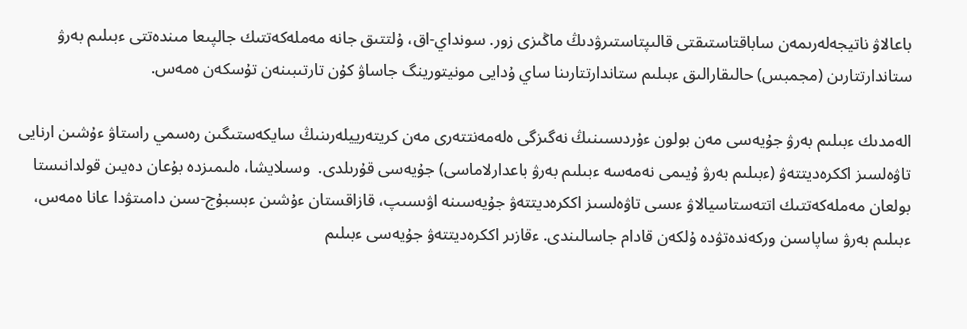باعالاۋ ناتيجەلەرىمەن ساباقتاستىقتى قالىپتاستىرۋدىڭ ماڭىزى زور. سونداي-اق، ۇلتتىق جانە مەملەكەتتىك جالپىعا مىندەتتى ءبىلىم بەرۋ ستاندارتتارىن (مجمبس) حالىقارالىق ءبىلىم ستاندارتتارىنا ساي ۇدايى مونيتورينگ جاساۋ كۇن تارتىبىنەن تۇسكەن ەمەس.

الەمدىك ءبىلىم بەرۋ جۇيەسى مەن بولون ءۇردىسىنىڭ نەگىزگى ەلەمەنتتەرى مەن كريتەرييلەرىنىڭ سايكەستىگىن رەسمي راستاۋ ءۇشىن ارنايى تاۋەلسىز اككرەديتتەۋ (ءبىلىم بەرۋ ۇيىمى نەمەسە ءبىلىم بەرۋ باعدارلاماسى) جۇيەسى قۇرىلدى.  وسىلايشا، ەلىمىزدە بۇعان دەيىن قولدانىستا بولعان مەملەكەتتىك اتتەستاسيالاۋ ءىسى تاۋەلسىز اككرەديتتەۋ جۇيەسىنە اۋىسىپ، قازاقستان ءۇشىن ءبسبۇج-سىن دامىتۋدا عانا ەمەس، ءبىلىم بەرۋ ساپاسىن وركەندەتۋدە ۇلكەن قادام جاسالىندى. ءقازىر اككرەديتتەۋ جۇيەسى ءبىلىم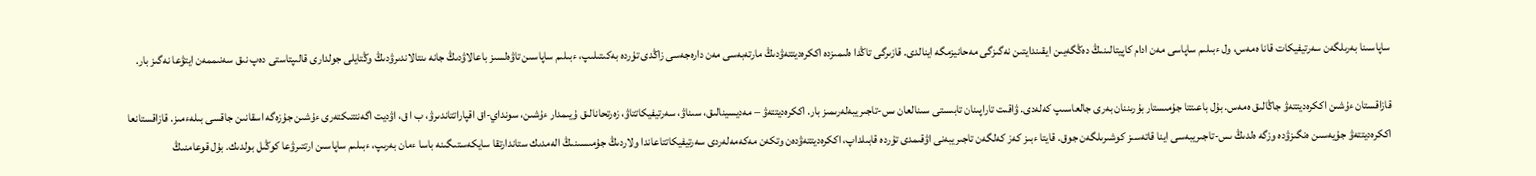ساپاسىنا بەرىلگەن سەرتيفيكات قانا ەمەس، ول ءبىلىم ساپاسى مەن ادام كاپيتالىنىڭ دەڭگەيىن ايقىندايتىن نەگىزگى مەحانيزمگە اينالدى. قازىرگى تاڭدا ەلىمىزدە اككرەديتتەۋدىڭ مارتەبەسى مەن دارەجەسى زاڭدى تۇردە بەكىتىلىپ، ءبىلىم ساپاسىن تاۋەلسىز باعالاۋدىڭ جانە ىنتالاندىرۋدىڭ وڭتايلى جولدارى قالىپتاستى دەپ نىق سەنىممەن ايتۋعا نەگىز بار.

قازاقستان ءۇشىن اككرەديتتەۋ جاڭالىق ەمەس. بۇل باعىتتا جۇمىستار بۇرىننان بەرى جالعاسىپ كەلەدى. ۋاقىت تاراپىنان تابىستى سىنالعان ىس-تاجىريبەلەرىمىز بار. اككرەديتتەۋ – مەديسينالىق، سىناۋ، سەرتيفيكاتتاۋ، زەرتحانالىق ۇيىمدار ءۇشىن، سونداي-اق اقپاراتتاندىرۋ، ب ا ق، اۋديت اگەنتتىكتەرى ءۇشىن جۇزەگە اسقانىن جاقسى بىلەءمىز. قازاقستانعا اككرەديتتەۋ جۇيەسىن ەنگىزۋدە وزگە ەلدىڭ ىس-تاجىريبەسى اينا قاتەسىز كوشىرىلگەن جوق. قايتا ءبىز كەز كەلگەن تاجىريبەنى اۋقىمدى تۇردە قابىلداپ، اككرەديتتەۋدەن وتكەن مەكەمەلەردى سەرتيفيكاتتاعاندا ولاردىڭ جۇمىسىنىڭ الەمدىك ستاندارتقا سايكەستىگىنە باسا ءمان بەرىپ، ءبىلىم ساپاسىن ارتتىرۋعا كوڭىل بولدىك. بۇل قوعامنىڭ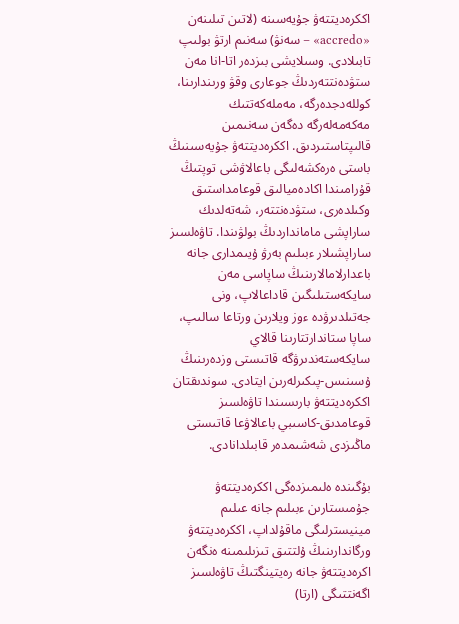اككرەديتتەۋ جۇيەسىنە (لاتىن تىلىنەن «accredo» – سەنۋ) سەنىم ارتۋ بولىپ تابىلادى. وسىلايشى بىزدەر اتا-انا مەن ستۋدەنتتەردىڭ جوعارى وقۋ ورىندارىنا، كوللەدجدەرگە، مەملەكەتتىك مەكەمەلەرگە دەگەن سەنىمىن قالىپتاستىردىق. اككرەديتتەۋ جۇيەسىنىڭ باستى ەرەكشەلىگى باعالاۋشى توپتىڭ قۇرامىندا اكادەميالىق قوعامداستىق وكىلدەرى، ستۋدەنتتەر، شەتەلدىك ساراپشى مامانداردىڭ بولۋىندا. تاۋەلسىز ساراپشىلار ءبىلىم بەرۋ ۇيىمدارى جانە باعدارلامالارىنىڭ ساپاسى مەن سايكەستىلىگىن قاداعالاپ، ونى جەتىلدىرۋدە ءوز ويلارىن ورتاعا سالىپ، ساپا ستاندارتتارىنا قالاي سايكەستەندىرۋگە قاتىستى وزدەرىنىڭ ۇسىنىس-پىكىرلەرىن ايتادى. سوندىقتان اككرەديتتەۋ بارىسىندا تاۋەلسىز قوعامدىق-كاسىبي باعالاۋعا قاتىستى ماڭىزدى شەشىمدەر قابىلدانادى.

بۇگىندە ەلىمىزدەگى اككرەديتتەۋ جۇمىستارىن ءبىلىم جانە عىلىم مينيسترلىگى ماقۇلداپ، اككرەديتتەۋ ورگاندارىنىڭ ۇلتتىق تىزىلىمىنە ەنگەن اكرەديتتەۋ جانە رەيتينگتىڭ تاۋەلسىز اگەنتتىگى (ارتا)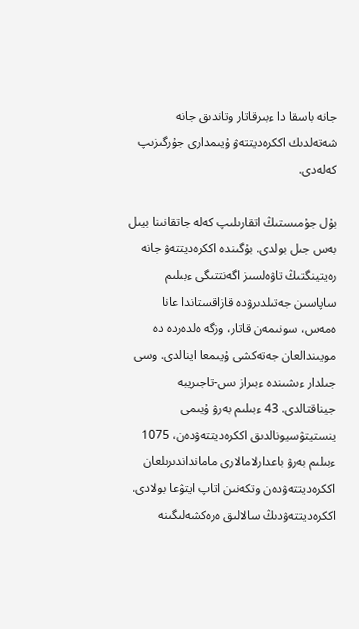جانە باسقا دا ءبىرقاتار وتاندىق جانە شەتەلدىك اككرەديتتەۋ ۇيىمدارى جۇرگىزىپ كەلەدى.

بۇل جۇمىستىڭ اتقارىلىپ كەلە جاتقانىنا بيىل بەس جىل بولدى. بۇگىندە اككرەديتتەۋ جانە رەيتينگتىڭ تاۋەلسىز اگەنتتىگى ءبىلىم ساپاسىن جەتىلدىرۋدە قازاقستاندا عانا ەمەس، سونىمەن قاتار، وزگە ەلدەردە دە مويىندالعان جەتەكشى ۇيىمعا اينالدى. وسى جىلدار ءىشىندە ءبىراز ىس-تاجىريبە جيناقتالدى. 43 ءبىلىم بەرۋ ۇيىمى ينستيتۋسيونالدىق اككرەديتتەۋدەن، 1075 ءبىلىم بەرۋ باعدارلامالارى مامانداندىرىلعان اككرەديتتەۋدەن وتكەنىن اتاپ ايتۋعا بولادى. اككرەديتتەۋدىڭ سالالىق ەرەكشەلىگىنە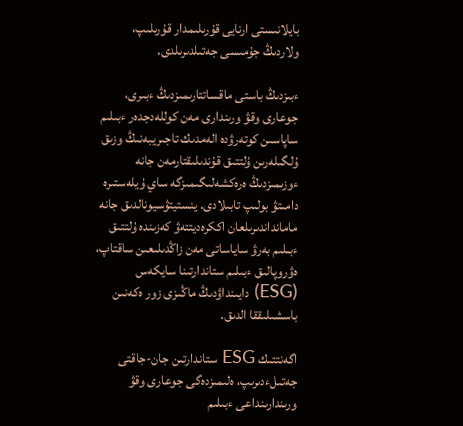بايلانىستى ارنايى قۇرىلىمدار قۇرىلىپ، ولاردىڭ جۇمىسى جەتىلدىرىلدى.

ءبىزدىڭ باستى ماقساتتارىمىزدىڭ ءبىرى، جوعارى وقۋ ورىندارى مەن كوللەدجدەر ءبىلىم ساپاسىن كوتەرۋدە الەمدىك تاجىريبەنىڭ وزىق ۇلگىلەرىن ۇلتتىق قۇندىلىقتارمەن جانە ءوزىمىزدىڭ ەرەكشەلىگىمىزگە ساي ۇيلەستىرە دامىتۋ بولىپ تابىلادى. ينستيتۋسيونالدىق جانە مامانداندىرىلعان اككرەديتتەۋ كەزىندە ۇلتتىق ءبىلىم بەرۋ ساياساتى مەن زاڭدىلىعىن ساقتاپ، ەۋروپالىق ءبىلىم ستاندارتىنا سايكەس (ESG) دايىنداۋدىڭ ماڭىزى زور ەكەنىن باسشىلىققا الدىق.

اگەنتتىك ESG ستاندارتىن جان-جاقتى جەتىلءدىرىپ، ەلىمىزدەگى جوعارى وقۋ ورىندارىنداعى ءبىلىم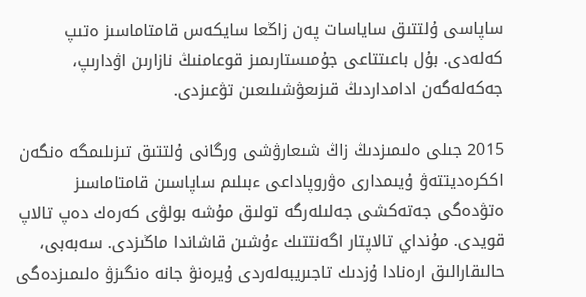ساپاسى ۇلتتىق ساياسات پەن زاڭعا سايكەس قامتاماسىز ەتىپ كەلەدى. بۇل باعىتتاعى جۇمىستارىمىز قوعامنىڭ نازارىن اۋدارىپ، جەكەلەگەن ادامداردىڭ قىزىعۋشىلىعىن تۋعىزدى.

2015 جىلى ەلىمىزدىڭ زاڭ شىعارۋشى ورگانى ۇلتتىق تىزىلىمگە ەنگەن اككرەديتتەۋ ۇيىمدارى ەۋروپاداعى ءبىلىم ساپاسىن قامتاماسىز ەتۋدەگى جەتەكشى جەلىلەرگە تولىق مۇشە بولۋى كەرەك دەپ تالاپ قويدى. مۇنداي تالاپتار اگەنتتىك ءۇشىن قاشاندا ماڭىزدى. سەبەبى، حالىقارالىق ارەنادا ۇزدىك تاجىريبەلەردى ۇيرەنۋ جانە ەنگىزۋ ەلىمىزدەگى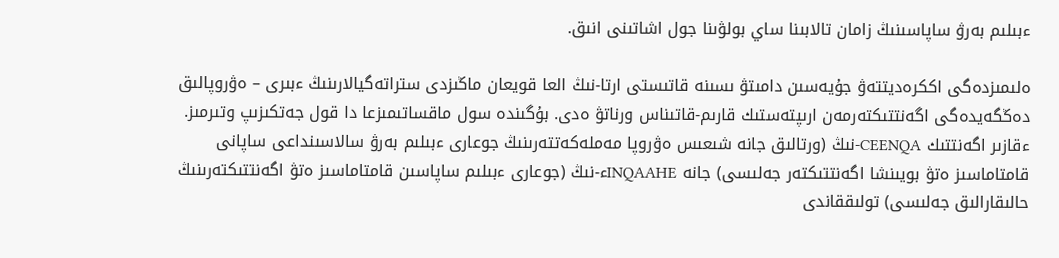ءبىلىم بەرۋ ساپاسىنىڭ زامان تالابىنا ساي بولۋىنا جول اشاتىنى انىق.

ەلىمىزدەگى اككرەديتتەۋ جۇيەسىن دامىتۋ ىسىنە قاتىستى ارتا-نىڭ العا قويعان ماڭىزدى ستراتەگيالارىنىڭ ءبىرى – ەۋروپالىق دەڭگەيدەگى اگەنتتىكتەرمەن ارىپتەستىك قارىم-قاتىناس ورناتۋ ەدى. بۇگىندە سول ماقساتىمىزعا دا قول جەتكىزىپ وتىرمىز. ءقازىر اگەنتتىك CEENQA-نىڭ (ورتالىق جانە شىعىس ەۋروپا مەملەكەتتەرىنىڭ جوعارى ءبىلىم بەرۋ سالاسىنداعى ساپانى قامتاماسىز ەتۋ بويىنشا اگەنتتىكتەر جەلىسى) جانە INQAAHEء-نىڭ (جوعارى ءبىلىم ساپاسىن قامتاماسىز ەتۋ اگەنتتىكتەرىنىڭ حالىقارالىق جەلىسى) تولىققاندى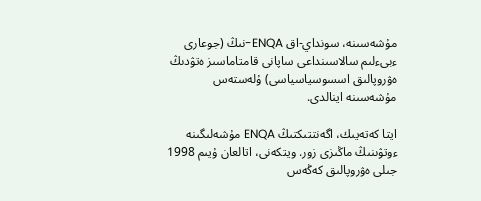مۇشەسىنە، سونداي-اق ENQA-نىڭ (جوعارى ءبىءلىم سالاسىنداعى ساپانى قامتاماسىز ەتۋدىڭ ەۋروپالىق اسسوسياسياسى) ۇلەستەس مۇشەسىنە اينالدى.

ايتا كەتەيىك، اگەنتتىكتىڭ ENQA مۇشەلىگىنە ءوتۋىنىڭ ماڭىزى زور. ويتكەنى، اتالعان ۇيىم 1998 جىلى ەۋروپالىق كەڭەس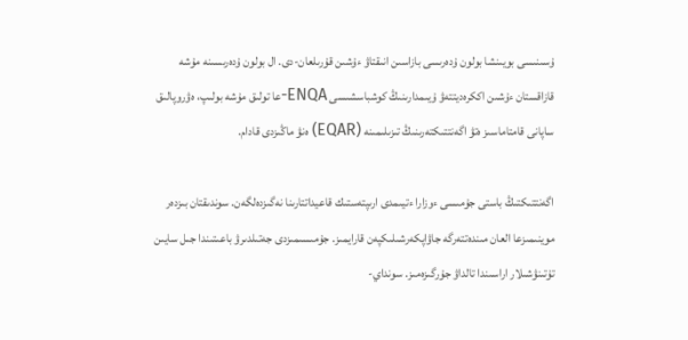ۇسىنىسى بويىنشا بولون ۇدەرىسى بازاسىن انىقتاۋ ءۇشىن قۇرىلعان-دى. ال بولون ۇدەرىسىنە مۇشە قازاقستان ءۇشىن اككرەديتتەۋ ۇيىمدارىنىڭ كوشباسشىسى ENQA-عا تولىق مۇشە بولىپ، ەۋروپالىق ساپانى قامتاماسىز ەتۋ اگەنتتىكتەرىنىڭ تىزىلىمىنە (EQAR) ەنۋ ماڭىزدى قادام.

اگەنتتىكتىڭ باستى جۇمىسى ءوزارا ءتيىمدى ارىپتەستىك قاعيداتتارىنا نەگىزدەلگەن. سوندىقتان بىزدەر موينىمىزعا العان مىندەتتەرگە جاۋاپكەرشىلىكپەن قارايمىز. جۇمىسىمىزدى جەتىلدىرۋ باعىتىندا جىل سايىن تۇتىنۋشىلار اراسىندا تالداۋ جۇرگىزەمىز. سونداي-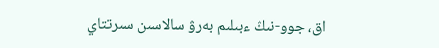اق، جوو-نىڭ ءبىلىم بەرۋ سالاسىن سىرتتاي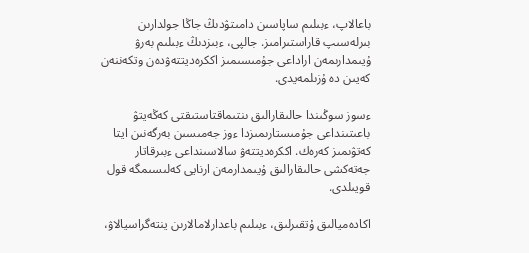باعالاپ، ءبىلىم ساپاسىن دامىتۋدىڭ جاڭا جولدارىن بىرلەسىپ قاراستىرامىز. جالپى، ءبىزدىڭ ءبىلىم بەرۋ ۇيىمدارىمەن اراداعى جۇمىسىمىز اككرەديتتەۋدەن وتكەننەن كەيىن دە ۇزىلمەيدى.

ءسوز سوڭىندا حالىقارالىق ىنتىماقتاستىقتى كەڭەيتۋ باعىتىنداعى جۇمىستارىمىزدا ءوز جەمىسىن بەرگەنىن ايتا كەتۋىمىز كەرەك. اككرەديتتەۋ سالاسىنداعى ءبىرقاتار جەتەكشى حالىقارالىق ۇيىمدارمەن ارنايى كەلىسىمگە قول قويىلدى.

اكادەميالىق ۇتقىرلىق، ءبىلىم باعدارلامالارىن ينتەگراسيالاۋ،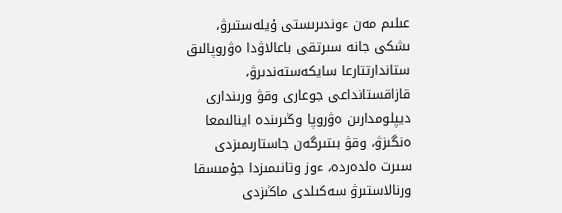عىلىم مەن ءوندىرىستى ۇيلەستىرۋ، ىشكى جانە سىرتقى باعالاۋدا ەۋروپالىق ستاندارتتارعا سايكەستەندىرۋ،  قازاقستانداعى جوعارى وقۋ ورىندارى ديپلومدارىن ەۋروپا وڭىرىندە اينالىمعا ەنگىزۋ، وقۋ بىتىرگەن جاستارىمىزدى سىرت ەلدەردە، ءوز وتانىمىزدا جۇمىسقا ورنالاستىرۋ سەكىلدى ماڭىزدى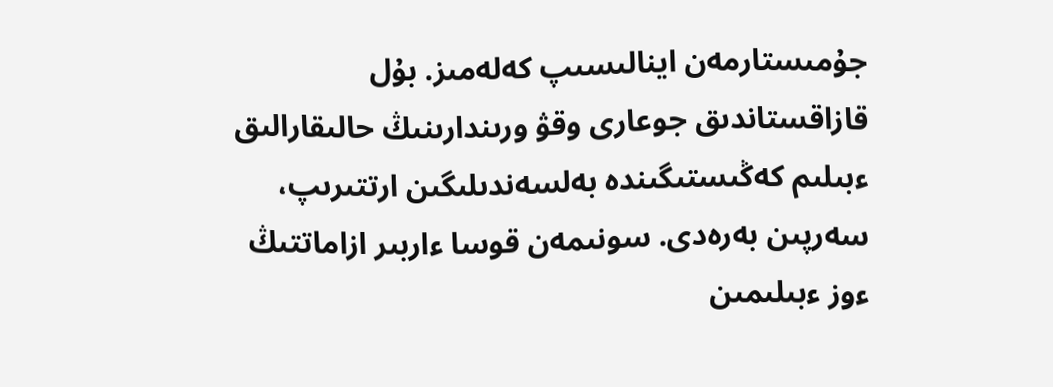جۇمىستارمەن اينالىسىپ كەلەمىز. بۇل قازاقستاندىق جوعارى وقۋ ورىندارىنىڭ حالىقارالىق ءبىلىم كەڭىستىگىندە بەلسەندىلىگىن ارتتىرىپ، سەرپىن بەرەدى. سونىمەن قوسا ءاربىر ازاماتتىڭ ءوز ءبىلىمىن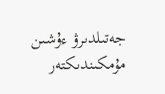جەتىلدىرۋ ءۇشىن  مۇمكىندىكتەر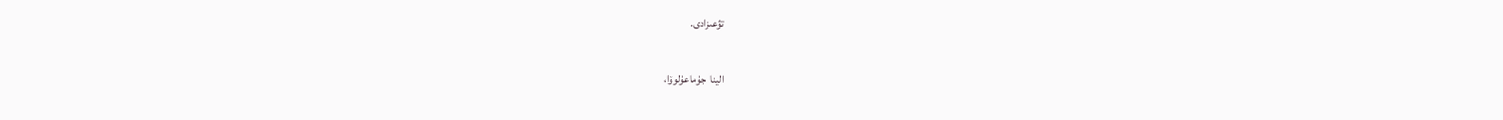تۋعىزادى.

الينا  جۇماعۇلوۆا،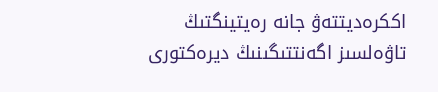اككرەديتتەۋ جانە رەيتينگتىڭ تاۋەلسىز اگەنتتىگىنىڭ ديرەكتورى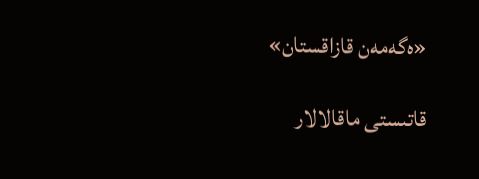«ەگەمەن قازاقستان»

قاتىستى ماقالالار